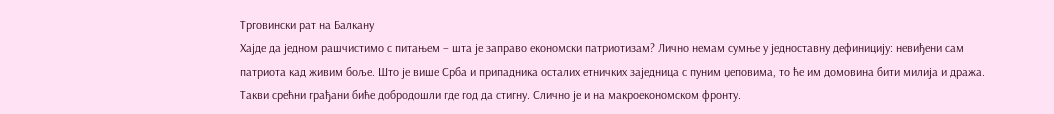Трговински рат на Балкану
Хајде да једном рашчистимо с питањем – шта је заправо економски патриотизам? Лично немам сумње у једноставну дефиницију: невиђени сам патриота кад живим боље. Што је више Срба и припадника осталих етничких заједница с пуним џеповима, то ће им домовина бити милија и дража. Такви срећни грађани биће добродошли где год да стигну. Слично је и на макроекономском фронту.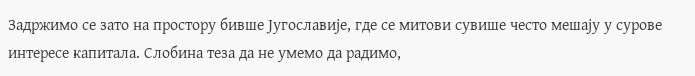Задржимо се зато на простору бивше Југославије, где се митови сувише често мешају у сурове интересе капитала. Слобина теза да не умемо да радимо,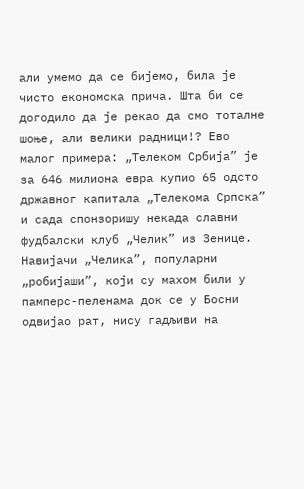али умемо да се бијемо, била је чисто економска прича. Шта би се догодило да је рекао да смо тоталне шоње, али велики радници!? Ево малог примера: „Телеком Србија” је за 646 милиона евра купио 65 одсто државног капитала „Телекома Српска” и сада спонзоришу некада славни фудбалски клуб „Челик” из Зенице. Навијачи „Челика”, популарни „робијаши”, који су махом били у памперс-пеленама док се у Босни одвијао рат, нису гадљиви на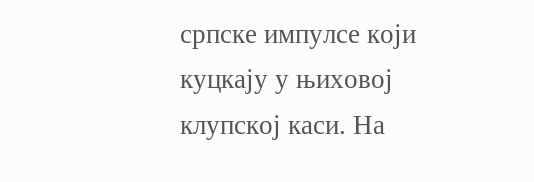српске импулсе који куцкају у њиховој клупској каси. На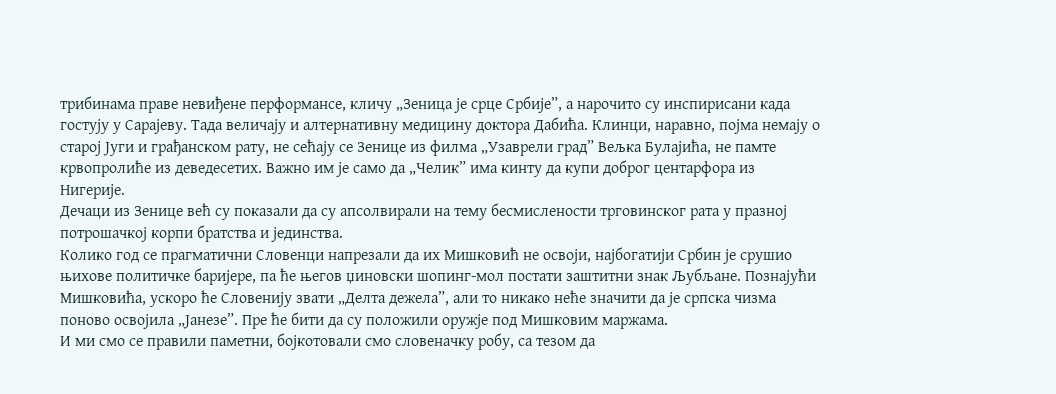трибинама праве невиђене перформансе, кличу „Зеница је срце Србије”, а нарочито су инспирисани када гостују у Сарајеву. Тада величају и алтернативну медицину доктора Дабића. Клинци, наравно, појма немају о старој Југи и грађанском рату, не сећају се Зенице из филма „Узаврели град” Вељка Булајића, не памте крвопролиће из деведесетих. Важно им је само да „Челик” има кинту да купи доброг центарфора из Нигерије.
Дечаци из Зенице већ су показали да су апсолвирали на тему бесмислености трговинског рата у празној потрошачкој корпи братства и јединства.
Колико год се прагматични Словенци напрезали да их Мишковић не освоји, најбогатији Србин је срушио њихове политичке баријере, па ће његов џиновски шопинг-мол постати заштитни знак Љубљане. Познајући Мишковића, ускоро ће Словенију звати „Делта дежела”, али то никако неће значити да је српска чизма поново освојила „Јанезе”. Пре ће бити да су положили оружје под Мишковим маржама.
И ми смо се правили паметни, бојкотовали смо словеначку робу, са тезом да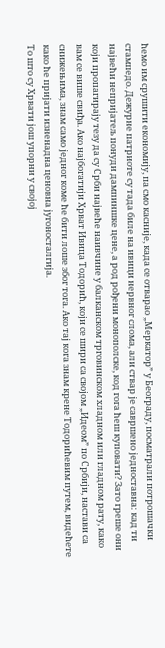ћемо им срушити економију, па смо касније, када се отварао „Меркатор” у Београду, посматрали потрошачки стампедо. Дежурне патриоте су тада биле на ивици нервног слома, али ствар је савршено једноставна: кад ти највећи непријатељ понуди дампиншке цене, а род рођени монополске, код гога ћеш куповати? Зато греше они који пропагирају тезу да су Срби највеће наивчине у балканском трговинском хладном или гладном рату, како вам се више свиђа. Ако најбогатији Хрват Ивица Тодорић, који се шири са својом „Идеом” по Србији, настави са снижењима, знам само једног коме ће бити лоше због тога. Ако тај кога знам крене Тодорићевим путем, видећете како ће пријати изненадна ценовна југоносталгија.
То што су Хрвати још упорни у својој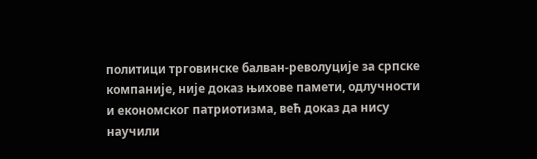политици трговинске балван-револуције за српске компаније, није доказ њихове памети, одлучности и економског патриотизма, већ доказ да нису научили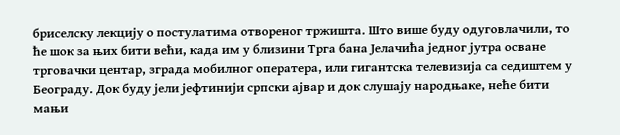бриселску лекцију о постулатима отвореног тржишта. Што више буду одуговлачили, то ће шок за њих бити већи, када им у близини Трга бана Јелачића једног јутра осване трговачки центар, зграда мобилног оператера, или гигантска телевизија са седиштем у Београду. Док буду јели јефтинији српски ајвар и док слушају народњаке, неће бити мањи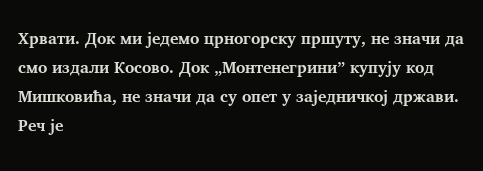Хрвати. Док ми једемо црногорску пршуту, не значи да смо издали Косово. Док „Монтенегрини” купују код Мишковића, не значи да су опет у заједничкој држави. Реч је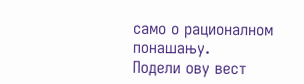само о рационалном понашању.
Подели ову вест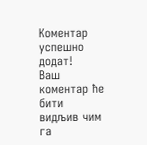Комeнтар успeшно додат!
Ваш комeнтар ћe бити видљив чим га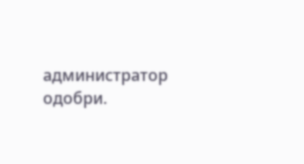администратор одобри.